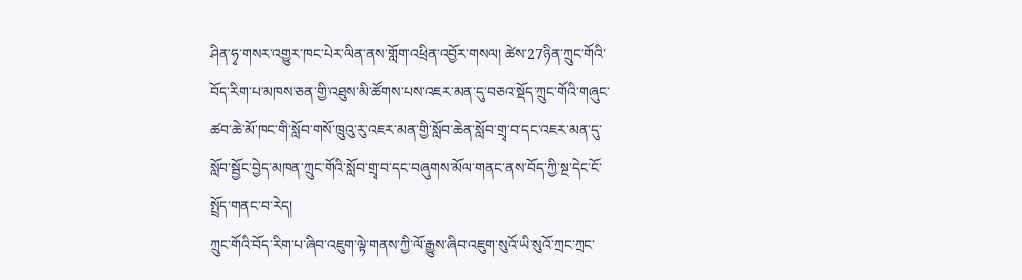ཤིན་ཧྭ་གསར་འགྱུར་ཁང་པེར་ལིན་ནས་གློག་འཕྲིན་འབྱོར་གསལ། ཚེས་27ཉིན་ཀྲུང་གོའི་བོད་རིག་པ་མཁས་ཅན་གྱི་འཐུས་མི་ཚོགས་པས་འཇར་མན་དུ་བཅའ་སྡོད་ཀྲུང་གོའི་གཞུང་ཚབ་ཆེ་མོ་ཁང་གི་སློབ་གསོ་ཁྲུའུ་རུ་འཇར་མན་གྱི་སློབ་ཆེན་སློབ་གྲྭ་བ་དང་འཇར་མན་དུ་སློབ་སྦྱོང་བྱེད་མཁན་ཀྲུང་གོའི་སློབ་གྲྭ་བ་དང་བཞུགས་མོལ་གནང་ནས་བོད་ཀྱི་སྔ་དེང་ངོ་སྤྲོད་གནང་བ་རེད།
ཀྲུང་གོའི་བོད་རིག་པ་ཞིབ་འཇུག་ལྟེ་གནས་ཀྱི་ལོ་རྒྱུས་ཞིབ་འཇུག་སུའོ་ཡི་སུའོ་ཀྲང་ཀྲང་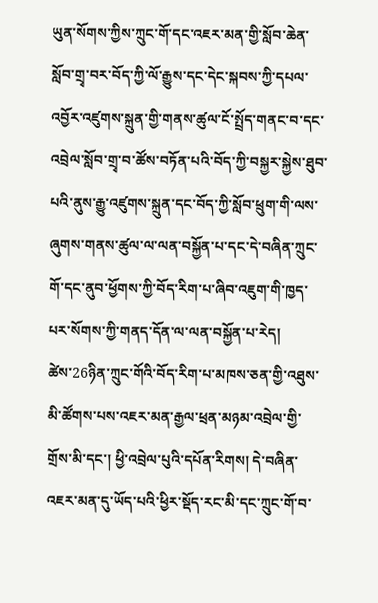ཡུན་སོགས་ཀྱིས་ཀྲུང་གོ་དང་འཇར་མན་གྱི་སློབ་ཆེན་སློབ་གྲྭ་བར་བོད་ཀྱི་ལོ་རྒྱུས་དང་དེང་སྐབས་ཀྱི་དཔལ་འབྱོར་འཛུགས་སྐྲུན་གྱི་གནས་ཚུལ་ངོ་སྤྲོད་གནང་བ་དང་འབྲེལ་སློབ་གྲྭ་བ་ཚོས་བཏོན་པའི་བོད་ཀྱི་བསྐྱར་སྐྱེས་ཐུབ་པའི་ནུས་རྒྱུ་འཛུགས་སྐྲུན་དང་བོད་ཀྱི་སློབ་ཕྲུག་གི་ལས་ཞུགས་གནས་ཚུལ་ལ་ལན་བསྐྱོན་པ་དང་དེ་བཞིན་ཀྲུང་གོ་དང་ནུབ་ཕྱོགས་ཀྱི་བོད་རིག་པ་ཞིབ་འཇུག་གི་ཁྱད་པར་སོགས་ཀྱི་གནད་དོན་ལ་ལན་བསྐྱོན་པ་རེད།
ཚེས་26ཉིན་ཀྲུང་གོའི་བོད་རིག་པ་མཁས་ཅན་གྱི་འཐུས་མི་ཚོགས་པས་འཇར་མན་རྒྱལ་ཕྲན་མཉམ་འབྲེལ་གྱི་གྲོས་མི་དང་། ཕྱི་འབྲེལ་པུའི་དཔོན་རིགས། དེ་བཞིན་འཇར་མན་དུ་ཡོད་པའི་ཕྱིར་སྡོད་རང་མི་དང་ཀྲུང་གོ་བ་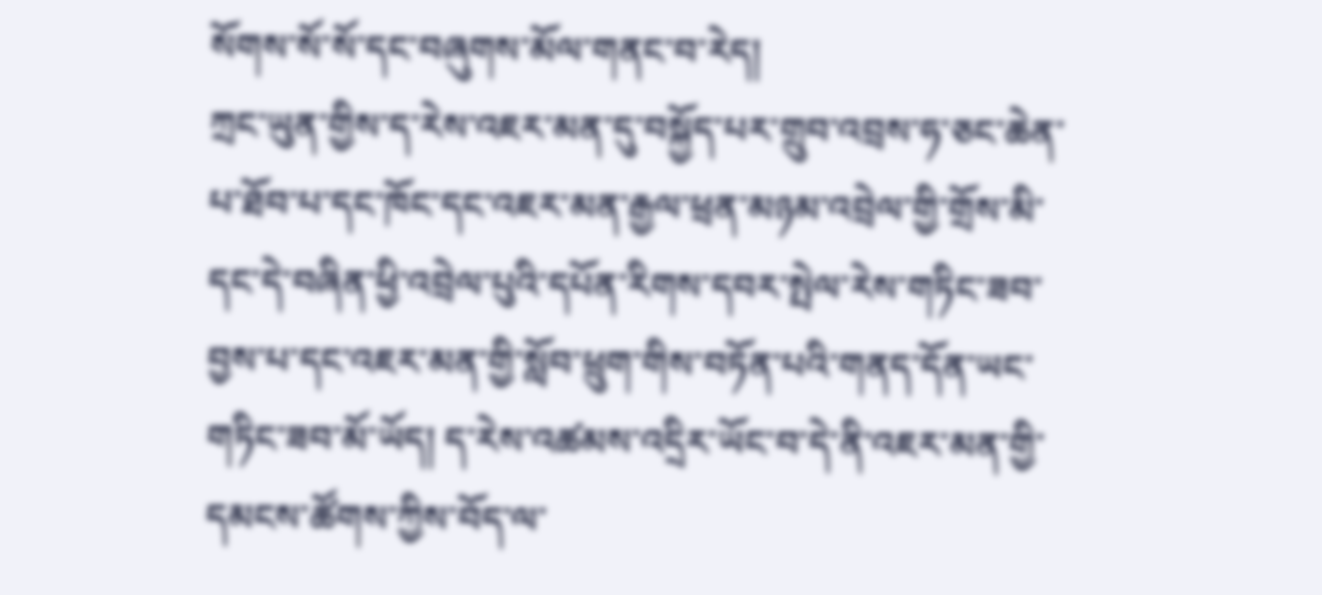སོགས་སོ་སོ་དང་བཞུགས་མོལ་གནང་བ་རེད།
ཀྲང་ཡུན་གྱིས་ད་རེས་འཇར་མན་དུ་བསྐྱོད་པར་གྲུབ་འབྲས་ཧ་ཅང་ཆེན་པ་ཐོབ་པ་དང་ཁོང་དང་འཇར་མན་རྒྱལ་ཕྲན་མཉམ་འབྲེལ་གྱི་གྲོས་མི་དང་དེ་བཞིན་ཕྱི་འབྲེལ་པུའི་དཔོན་རིགས་དབར་སྤེལ་རེས་གཏིང་ཟབ་བྱས་པ་དང་འཇར་མན་གྱི་སློབ་ཕྲུག་གིས་བཏོན་པའི་གནད་དོན་ཡང་གཏིང་ཟབ་མོ་ཡོད། ད་རེས་འཚམས་འདྲིར་ཡོང་བ་དེ་ནི་འཇར་མན་གྱི་དམངས་ཚོགས་ཀྱིས་བོད་ལ་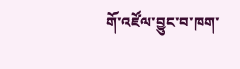གོ་འཛོལ་བྱུང་བ་ཁག་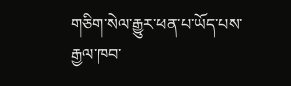གཅིག་སེལ་རྒྱུར་ཕན་པ་ཡོད་པས་རྒྱལ་ཁབ་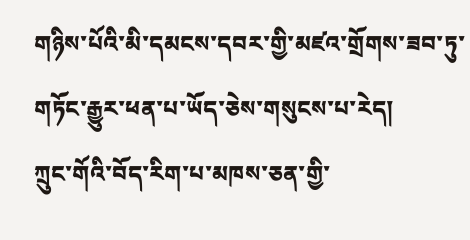གཉིས་པོའི་མི་དམངས་དབར་གྱི་མཛའ་གྲོགས་ཟབ་ཏུ་གཏོང་རྒྱུར་ཕན་པ་ཡོད་ཅེས་གསུངས་པ་རེད།
ཀྲུང་གོའི་བོད་རིག་པ་མཁས་ཅན་གྱི་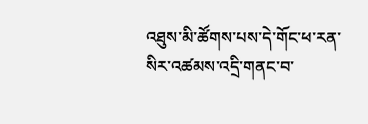འཐུས་མི་ཚོགས་པས་དེ་གོང་ཕ་རན་སིར་འཚམས་འདྲི་གནང་བ་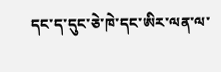དང་ད་དུང་ཅེ་ཁེ་དང་ཨིར་ལན་ལ་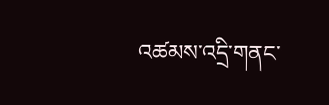འཚམས་འདྲི་གནང་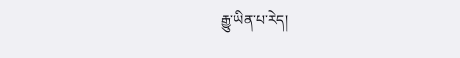རྒྱུ་ཡིན་པ་རེད།